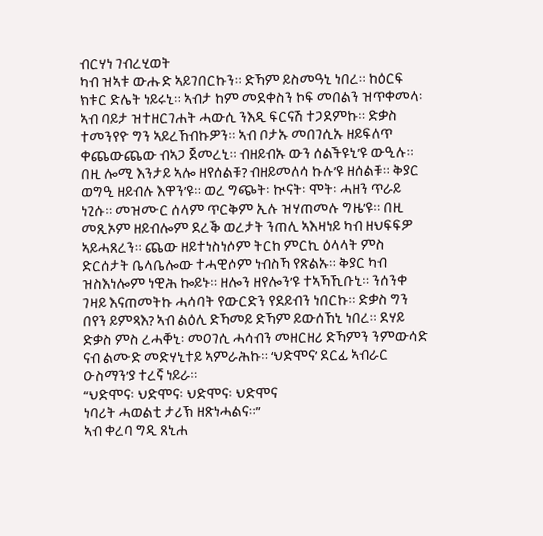ብርሃነ ገብረሂወት
ካብ ዝኣቱ ውሑድ ኣይገበርኩን። ድኻም ይስመዓኒ ነበረ። ከዕርፍ ክቱር ድሌት ነይሩኒ። ኣብታ ከም መደቀስን ኮፍ መበልን ዝጥቀመላ፡ ኣብ ባይታ ዝተዘርገሐት ሓውሲ ንእዲ ፍርናሽ ተጋደምኩ። ድቃስ ተመንየዮ ግን ኣይረኸብኩዎን። ኣብ ቦታኡ መበገሲኡ ዘይፍለጥ ቀጨውጨው ብኣጋ ጀመረኒ። ብዘይብኡ ውን ሰልችዩኒ’ዩ ውዒሉ። በዚ ሎሚ እንታይ ኣሎ ዘየሰልቹ? ብዘይመለሳ ኩሉ’ዩ ዘሰልቹ። ቅያር ወግዒ ዘይብሉ እዋን’ዩ። ወረ ግጭት፡ ኲናት፡ ሞት፡ ሓዘን ጥራይ ነጊሱ። መዝሙር ሰላም ጥርቅም ኢሉ ዝሃጠመሉ ግዜ’ዩ። በዚ መጺኦም ዘይብሎም ደረቕ ወረታት ንጠሊ ኣእዛነይ ካብ ዘህፍፍዎ ኣይሓጸረን። ጨው ዘይተነስነሶም ትርከ ምርኪ ዕላላት ምስ ድርሰታት ቤላቤሎው ተሓዊሶም ነብስኻ የጽልኡ። ቅያር ካብ ዝስእነሎም ነዊሕ ኰይኑ። ዘሎን ዘየሎን’ዩ ተኣኻኺቡኒ። ንሰንቀ ገዛይ እናጠመትኩ ሓሳባት የውርድን የደይብን ነበርኩ። ድቃስ ግን በየን ይምጻእ? ኣብ ልዕሊ ድኻመይ ድኻም ይውሰኸኒ ነበረ። ደሃይ ድቃስ ምስ ረሓቐኒ፡ መዐገሲ ሓሳብን መዘርዘሪ ድኻምን ንምውሳድ ናብ ልሙድ መድሃኒተይ ኣምራሕኩ። ‘ህድሞና’ ደርፊ ኣብራር ዑስማን’ያ ተረኛ ነይራ።
“ህድሞና፡ ህድሞና፡ ህድሞና፡ ህድሞና
ነባሪት ሓወልቲ ታሪኽ ዘጽነሓልና።”
ኣብ ቀረባ ግዲ ጸኒሐ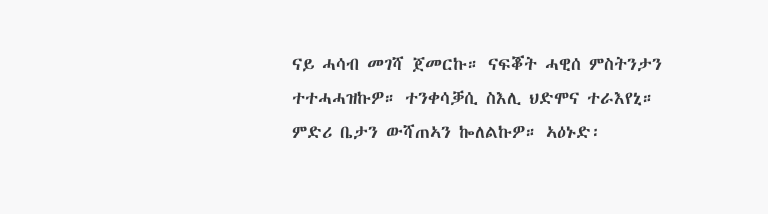ናይ ሓሳብ መገሻ ጀመርኩ። ናፍቖት ሓዊሰ ምስትንታን ተተሓሓዝኩዎ። ተንቀሳቓሲ ስእሊ ህድሞና ተራእየኒ። ምድሪ ቤታን ውሻጠኣን ኰለልኩዎ። ኣዕኑድ፡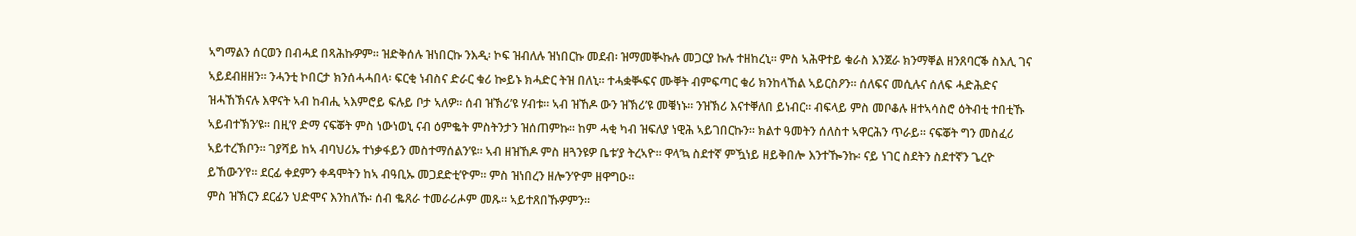ኣግማልን ሰርወን በብሓደ በጻሕኩዎም። ዝድቅሰሉ ዝነበርኩ ንእዲ፡ ኮፍ ዝብለሉ ዝነበርኩ መደብ፡ ዝማመቚኩሉ መጋርያ ኩሉ ተዘከረኒ። ምስ ኣሕዋተይ ቁራስ እንጀራ ክንማቐል ዘንጸባርቕ ስእሊ ገና ኣይደብዘዘን። ንሓንቲ ኮበርታ ክንሰሓሓበላ፡ ፍርቂ ነብስና ድራር ቁሪ ኰይኑ ክሓድር ትዝ በለኒ። ተሓቋቚፍና ሙቐት ብምፍጣር ቁሪ ክንከላኸል ኣይርስዖን። ሰለፍና መሲሉና ሰለፍ ሓድሕድና ዝሓኸኽናሉ እዋናት ኣብ ከብሒ ኣእምሮይ ፍሉይ ቦታ ኣለዎ። ሰብ ዝኽሪ’ዩ ሃብቱ። ኣብ ዝኸዶ ውን ዝኽሪ’ዩ መቑነኑ። ንዝኽሪ እናተቐለበ ይነብር። ብፍላይ ምስ መቦቆሉ ዘተኣሳስሮ ዕትብቲ ተበቲኹ ኣይብተኽን’ዩ። በዚ’የ ድማ ናፍቖት ምስ ነውነወኒ ናብ ዕምቈት ምስትንታን ዝሰጠምኩ። ከም ሓቂ ካብ ዝፍለያ ነዊሕ ኣይገበርኩን። ክልተ ዓመትን ሰለስተ ኣዋርሕን ጥራይ። ናፍቖት ግን መስፈሪ ኣይተረኽቦን። ገያሻይ ከኣ ብባህሪኡ ተነቃፋይን መስተማሰልን’ዩ። ኣብ ዘዝኸዶ ምስ ዘጓንዩዎ ቤቱ’ያ ትረኣዮ። ዋላ’ኳ ስደተኛ ምዃነይ ዘይቅበሎ እንተዀንኩ፡ ናይ ነገር ስደትን ስደተኛን ጌረዮ ይኸውን’የ። ደርፊ ቀደምን ቀዳሞትን ከኣ ብዓቢኡ መጋደድቲ’ዮም። ምስ ዝነበረን ዘሎን’ዮም ዘዋግዑ።
ምስ ዝኽርን ደርፊን ህድሞና እንከለኹ፡ ሰብ ቈጸራ ተመራሪሖም መጹ። ኣይተጸበኹዎምን።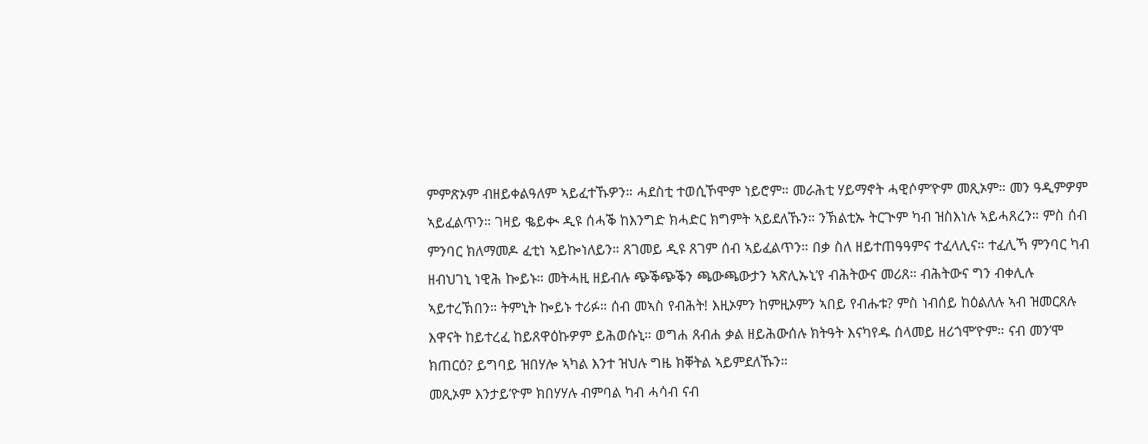ምምጽኦም ብዘይቀልዓለም ኣይፈተኹዎን። ሓደስቲ ተወሲኾሞም ነይሮም። መራሕቲ ሃይማኖት ሓዊሶም’ዮም መጺኦም። መን ዓዲምዎም ኣይፈልጥን። ገዛይ ቈይቊ ዲዩ ሰሓቕ ከእንግድ ክሓድር ክግምት ኣይደለኹን። ንኽልቲኡ ትርጒም ካብ ዝስእነሉ ኣይሓጸረን። ምስ ሰብ ምንባር ክለማመዶ ፈቲነ ኣይኰነለይን። ጸገመይ ዲዩ ጸገም ሰብ ኣይፈልጥን። በቃ ስለ ዘይተጠዓዓምና ተፈላሊና። ተፈሊኻ ምንባር ካብ ዘብህገኒ ነዊሕ ኰይኑ። መትሓዚ ዘይብሉ ጭቕጭቕን ጫውጫውታን ኣጽሊኡኒ’የ ብሕትውና መሪጸ። ብሕትውና ግን ብቀሊሉ ኣይተረኽበን። ትምኒት ኰይኑ ተሪፉ። ሰብ መኣስ የብሕት! እዚኦምን ከምዚኦምን ኣበይ የብሑቱ? ምስ ነብሰይ ከዕልለሉ ኣብ ዝመርጸሉ እዋናት ከይተረፈ ከይጸዋዕኩዎም ይሕወሱኒ። ወግሐ ጸብሐ ቃል ዘይሕውሰሉ ክትዓት እናካየዱ ሰላመይ ዘሪጎሞ’ዮም። ናብ መን’ሞ ክጠርዕ? ይግባይ ዝበሃሎ ኣካል እንተ ዝህሉ ግዜ ክቐትል ኣይምደለኹን።
መጺኦም እንታይ’ዮም ክበሃሃሉ ብምባል ካብ ሓሳብ ናብ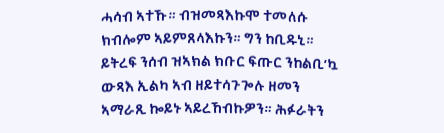ሓሳብ ኣተኹ። ብዝመጻእኩሞ ተመለሱ ክብሎም ኣይምጸላእኩን። ግን ከቢዱኒ። ይትረፍ ንሰብ ዝኣክል ክቡር ፍጡር ንከልቢ’ኳ ውጻእ ኢልካ ኣብ ዘይተሳጉጐሉ ዘመን ኣማራጺ ኰይኑ ኣይረኸብኩዎን። ሕፉራትን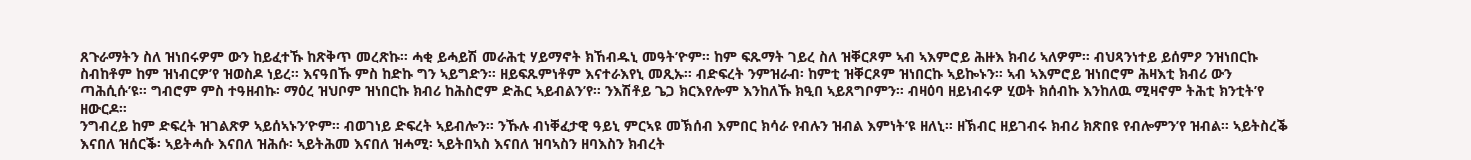ጸጉራማትን ስለ ዝነበሩዎም ውን ከይፈተኹ ከጽቅጥ መረጽኩ። ሓቂ ይሓይሽ መራሕቲ ሃይማኖት ክኸብዱኒ መዓት’ዮም። ከም ፍጹማት ገይረ ስለ ዝቐርጾም ኣብ ኣእምሮይ ሕዙእ ክብሪ ኣለዎም። ብህጻንነተይ ይሰምዖ ንዝነበርኩ ስብከቶም ከም ዝነብርዎ’የ ዝወስዶ ነይረ። እናዓበኹ ምስ ከድኩ ግን ኣይግድን። ዘይፍጹምነቶም እናተራእየኒ መጺኡ። ብድፍረት ንምዝራብ፡ ከምቲ ዝቐርጾም ዝነበርኩ ኣይኰኑን። ኣብ ኣእምሮይ ዝነበሮም ሕዛእቲ ክብሪ ውን ጣሕሲሱ’ዩ። ግብሮም ምስ ተዓዘብኩ፡ ማዕረ ዝህቦም ዝነበርኩ ክብሪ ከሕስሮም ድሕር ኣይብልን’የ። ንእሽቶይ ጌጋ ክርእየሎም እንከለኹ ክዒበ ኣይጸግቦምን። ብዛዕባ ዘይነብሩዎ ሂወት ክሰብኩ እንከለዉ ሚዛኖም ትሕቲ ክንቲት’የ ዘውርዶ።
ንግብረይ ከም ድፍረት ዝገልጽዎ ኣይሰኣኑን’ዮም። ብወገነይ ድፍረት ኣይብሎን። ንኹሉ ብነቐፈታዊ ዓይኒ ምርኣዩ መኽሰብ እምበር ክሳራ የብሉን ዝብል እምነት’ዩ ዘለኒ። ዘኽብር ዘይገብሩ ክብሪ ክጽበዩ የብሎምን’የ ዝብል። ኣይትስረቕ እናበለ ዝሰርቕ፡ ኣይትሓሱ እናበለ ዝሕሱ፡ ኣይትሕመ እናበለ ዝሓሚ፡ ኣይትበኣስ እናበለ ዝባኣስን ዘባእስን ክብረት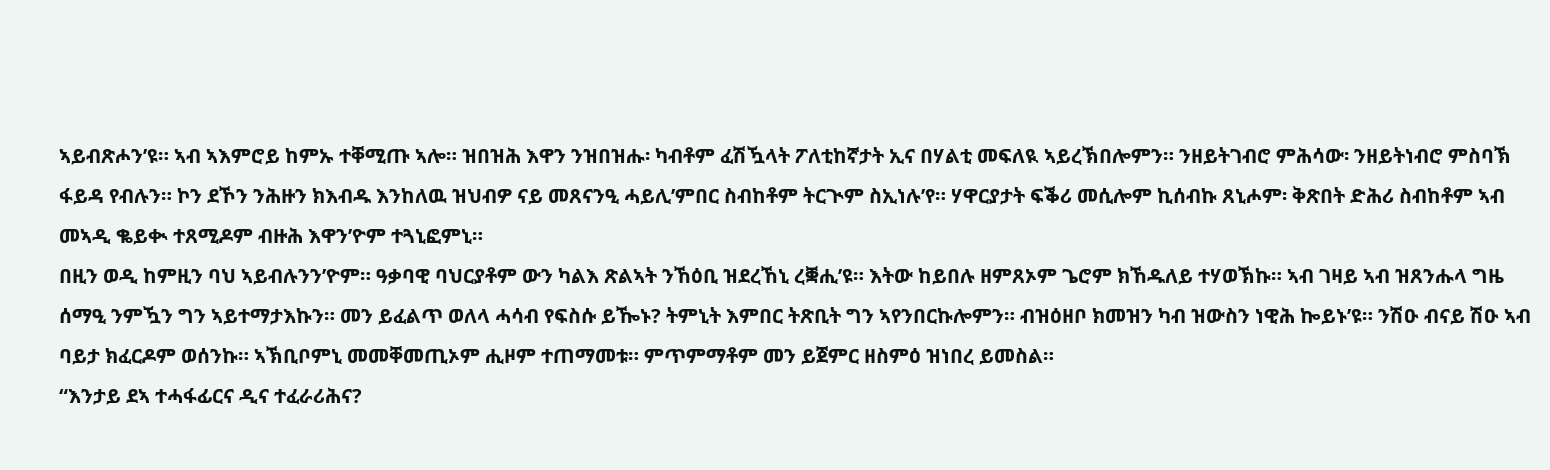ኣይብጽሖን’ዩ። ኣብ ኣእምሮይ ከምኡ ተቐሚጡ ኣሎ። ዝበዝሕ እዋን ንዝበዝሑ፡ ካብቶም ፈሽዃላት ፖለቲከኛታት ኢና በሃልቲ መፍለዪ ኣይረኽበሎምን። ንዘይትገብሮ ምሕሳው፡ ንዘይትነብሮ ምስባኽ ፋይዳ የብሉን። ኮን ደኾን ንሕዙን ክእብዱ እንከለዉ ዝህብዎ ናይ መጸናንዒ ሓይሊ’ምበር ስብከቶም ትርጒም ስኢነሉ’የ። ሃዋርያታት ፍቕሪ መሲሎም ኪሰብኩ ጸኒሖም፡ ቅጽበት ድሕሪ ስብከቶም ኣብ መኣዲ ቈይቊ ተጸሚዶም ብዙሕ እዋን’ዮም ተጓኒፎምኒ።
በዚን ወዲ ከምዚን ባህ ኣይብሉንን’ዮም። ዓቃባዊ ባህርያቶም ውን ካልእ ጽልኣት ንኸዕቢ ዝደረኸኒ ረቛሒ’ዩ። እትው ከይበሉ ዘምጸኦም ጌሮም ክኸዱለይ ተሃወኽኩ። ኣብ ገዛይ ኣብ ዝጸንሑላ ግዜ ሰማዒ ንምዃን ግን ኣይተማታእኩን። መን ይፈልጥ ወለላ ሓሳብ የፍስሱ ይዀኑ? ትምኒት እምበር ትጽቢት ግን ኣየንበርኩሎምን። ብዝዕዘቦ ክመዝን ካብ ዝውስን ነዊሕ ኰይኑ’ዩ። ንሽዑ ብናይ ሽዑ ኣብ ባይታ ክፈርዶም ወሰንኩ። ኣኽቢቦምኒ መመቐመጢኦም ሒዞም ተጠማመቱ። ምጥምማቶም መን ይጀምር ዘስምዕ ዝነበረ ይመስል።
“እንታይ ደኣ ተሓፋፊርና ዲና ተፈራሪሕና?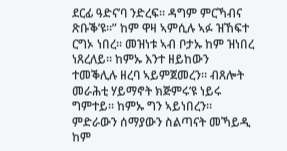ደርፊ ዓድና’ባ ንድረፍ። ዳግም ምርኻብና ጽቡቕ’ዩ።” ከም ዋዛ ኣምሲሉ ኣፉ ዝኸፍተ ርግኦ ነበረ። መዝነቱ ኣብ ቦታኡ ከም ዝነበረ ነጸረለይ። ከምኡ እንተ ዘይከውን ተመቕሊሉ ዘረባ ኣይምጀመረን። ብጸሎት መራሕቲ ሃይማኖት ክጅምሩ’ዩ ነይሩ ግምተይ። ከምኡ ግን ኣይነበረን። ምድራውን ሰማያውን ስልጣናት መኻይዲ ከም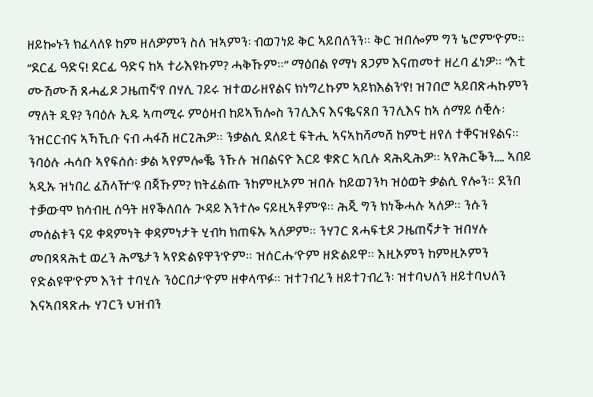ዘይኰኑን ክፈላለዩ ከም ዘለዎምን ስለ ዝኣምን፡ ብወገነይ ቅር ኣይበለንን። ቅር ዝበሎም ግን ኔሮም’ዮም።
“ደርፊ ዓድና! ደርፊ ዓድና ከኣ ተራእዩኩም? ሓቅኹም።” ማዕበል የማነ ጸጋም እናጠመተ ዘረባ ፈነዎ። “እቲ ሙሽሙሽ ጸሓፊዶ ጋዜጠኛ’የ በሃሊ ገይሩ ዝተወራዘየልና ክነግረኩም ኣይክእልን’የ! ዝገበሮ ኣይበጽሓኩምን ማለት ዲዩ? ንባዕሉ ኢዱ ኣጣሚሩ ምዕዛብ ከይኣኽሎስ ንገሊእና እናቈናጸበ ንገሊእና ከኣ ሰማይ ሰቒሉ፡ ንዝርርብና ኣኻኺቡ ናብ ሓፋሽ ዘርጊሕዎ። ንቃልሲ ደለይቲ ፍትሒ ኣናኣከሻመሸ ከምቲ ዘየለ ተቐናዝዩልና። ንባዕሉ ሓሳቡ ኣየፍሰሰ፡ ቃል ኣየምሎቘ ንኹሉ ዝበልናዮ እርይ ቁጽር ኣቢሉ ዳሕዲሕዎ። ኣየሕርቕን…. ኣበይ ኣዲኡ ዝነበረ ፈሽላዅ’ዩ በጃኹም? ክትፈልጡ ንከምዚኦም ዝበሉ ከይወገንካ ዝዕወት ቃልሲ የሎን። ደንበ ተቓውሞ ክሳብዚ ሰዓት ዘየቕለበሉ ጒዳይ እንተሎ ናይዚኣቶም’ዩ። ሕጂ ግን ክነቕሓሉ ኣለዎ። ንሱን መሰልቱን ናይ ቀዳምነት ቀዳምነታት ሂብካ ክጠፍኡ ኣለዎም። ንሃገር ጸሓፍቲዶ ጋዜጠኛታት ዝበሃሉ መበጻጻሕቲ ወረን ሕሜታን ኣየድልዩዋን’ዮም። ዝሰርሑ’ዮም ዘድልይዋ። እዚኦምን ከምዚኦምን የድልዩዋ’ዮም እንተ ተባሂሉ ንዕርበታ’ዮም ዘቀላጥፉ። ዝተገብረን ዘይተገብረን፡ ዝተባህለን ዘይተባህለን እናኣበጻጽሑ ሃገርን ህዝብን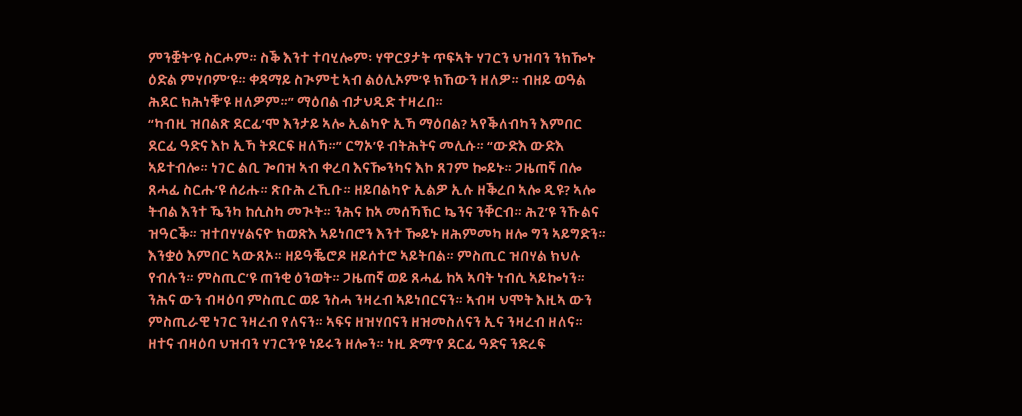ምንቛት’ዩ ስርሖም። ስቕ እንተ ተባሂሎም፡ ሃዋርያታት ጥፍኣት ሃገርን ህዝባን ንክዀኑ ዕድል ምሃቦም’ዩ። ቀዳማይ ስጒምቲ ኣብ ልዕሊኦም’ዩ ክኸውን ዘለዎ። ብዘይ ወዓል ሕደር ክሕነቑ’ዩ ዘለዎም።” ማዕበል ብታህዲድ ተዛረበ።
“ካብዚ ዝበልጽ ደርፊ’ሞ እንታይ ኣሎ ኢልካዮ ኢኻ ማዕበል? ኣየቕለብካን እምበር ደርፊ ዓድና እኮ ኢኻ ትደርፍ ዘለኻ።” ርግኦ’ዩ ብትሕትና መሊሱ። “ውድእ ውድእ ኣይተብሎ። ነገር ልቢ ጐበዝ ኣብ ቀረባ እናዀንካና እኮ ጸገም ኰይኑ። ጋዜጠኛ በሎ ጸሓፊ ስርሑ’ዩ ሰሪሑ። ጽቡሕ ረኺቡ። ዘይበልካዮ ኢልዎ ኢሉ ዘቕረቦ ኣሎ ዲዩ? ኣሎ ትብል እንተ ዄንካ ከሲስካ መጒት። ንሕና ከኣ መሰኻኽር ኴንና ንቐርብ። ሕጊ’ዩ ንኹልና ዝዓርቕ። ዝተበሃሃልናዮ ክወጽእ ኣይነበሮን እንተ ዀይኑ ዘሕምመካ ዘሎ ግን ኣይግድን። እንቋዕ እምበር ኣውጸኦ። ዘይዓቘሮዶ ዘይሰተሮ ኣይትበል። ምስጢር ዝበሃል ክህሉ የብሉን። ምስጢር’ዩ ጠንቂ ዕንወት። ጋዜጠኛ ወይ ጸሓፊ ከኣ ኣባት ነብሲ ኣይኰነን። ንሕና ውን ብዛዕባ ምስጢር ወይ ንስሓ ንዛረብ ኣይነበርናን። ኣብዛ ህሞት እዚኣ ውን ምስጢራዊ ነገር ንዛረብ የለናን። ኣፍና ዘዝሃበናን ዘዝመስለናን ኢና ንዛረብ ዘለና። ዘተና ብዛዕባ ህዝብን ሃገርን’ዩ ነይሩን ዘሎን። ነዚ ድማ’የ ደርፊ ዓድና ንድረፍ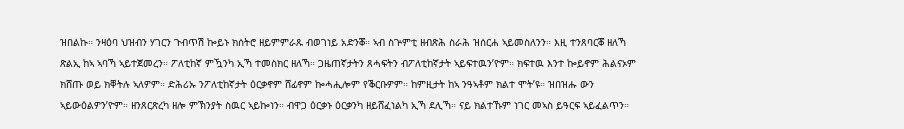ዝበልኩ። ንዛዕባ ህዝብን ሃገርን ጉብጥሽ ኰይኑ ክሰትሮ ዘይምምራጹ ብወገነይ አድንቖ። ኣብ ስጕምቲ ዘብጽሕ ስራሕ ዝሰርሐ ኣይመስለንን። እዚ ተንጸባርቖ ዘለኻ ጽልኢ ከኣ ኣባኻ ኣይተጀመረን። ፖለቲከኛ ምዃንካ ኢኻ ተመስክር ዘለኻ። ጋዜጠኛታትን ጸሓፍትን ብፖለቲከኛታት ኣይፍተዉን’ዮም። ክፍተዉ እንተ ኰይኖም ሕልናኦም ክሸጡ ወይ ክቐትሉ ኣለዎም። ድሕሪኡ ንፖለቲከኛታት ዕርቃኖም ሸፊኖም ኰሓሒሎም የቕርቡዎም። ከምዚታት ከኣ ንዓኣቶም ክልተ ሞት’ዩ። ዝበዝሑ ውን ኣይውዕልዎን’ዮም። ዘንጸርጽረካ ዘሎ ምኽንያት ስዉር ኣይኰነን። ብዋጋ ዕርቃኑ ዕርቃንካ ዘይሸፈነልካ ኢኻ ደሊኻ። ናይ ክልተኹም ነገር መኣስ ይዓርፍ ኣይፈልጥን።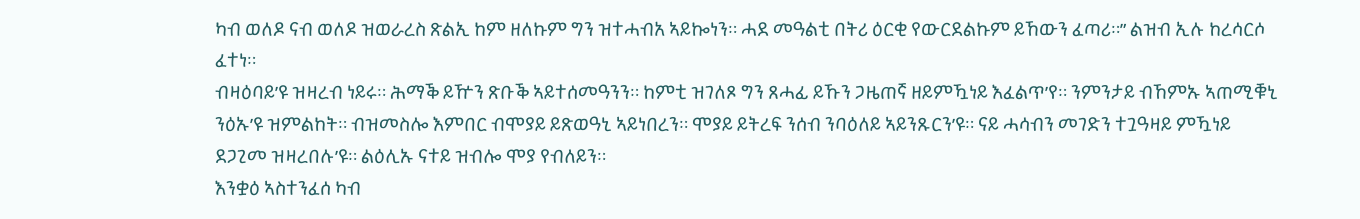ካብ ወለዶ ናብ ወለዶ ዝወራረስ ጽልኢ ከም ዘለኩም ግን ዝተሓብአ ኣይኰነን። ሓደ መዓልቲ በትሪ ዕርቂ የውርደልኩም ይኸውን ፈጣሪ።” ልዝብ ኢሉ ከረሳርሶ ፈተነ።
ብዛዕባይ’ዩ ዝዛረብ ነይሩ። ሕማቕ ይዅን ጽቡቕ ኣይተሰመዓንን። ከምቲ ዝገለጾ ግን ጸሓፊ ይኹን ጋዜጠኛ ዘይምዃነይ እፈልጥ’የ። ንምንታይ ብኸምኡ ኣጠሚቑኒ ንዕኡ’ዩ ዝምልከት። ብዝመስሎ እምበር ብሞያይ ይጽወዓኒ ኣይነበረን። ሞያይ ይትረፍ ንሰብ ንባዕለይ ኣይንጹርን’ዩ። ናይ ሓሳብን መገድን ተጓዓዛይ ምዃነይ ደጋጊመ ዝዛረበሉ’ዩ። ልዕሊኡ ናተይ ዝብሎ ሞያ የብለይን።
እንቋዕ ኣስተንፈሰ ካብ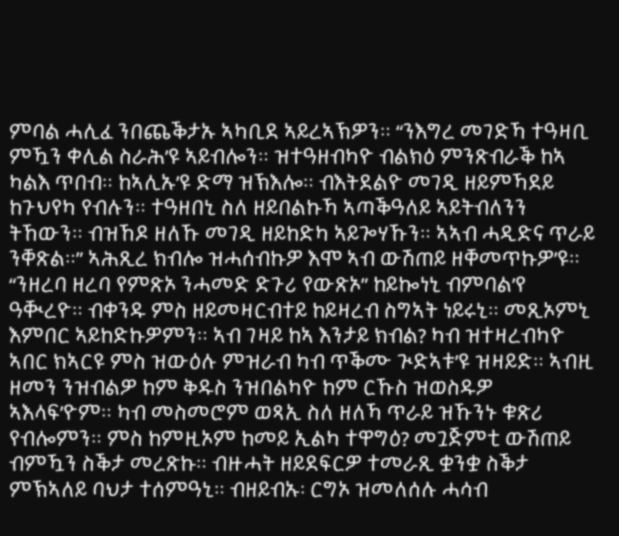ምባል ሓሊፈ ንበጨቕታኡ ኣካቢደ ኣይረኣኽዎን። “ንእግረ መገድኻ ተዓዛቢ ምዃን ቀሊል ስራሕ’ዩ ኣይብሎን። ዝተዓዘብካዮ ብልክዕ ምንጽብራቕ ከኣ ካልእ ጥበብ። ከኣሊኡ’ዩ ድማ ዝኽእሎ። ብእትደልዮ መገዲ ዘይምኻደይ ከጉህየካ የብሉን። ተዓዘበኒ ስለ ዘይበልኩኻ ኣጣቕዓለይ ኣይትብለንን ትኸውን። ብዝኸዶ ዘለኹ መገዲ ዘይከድካ ኣይጐሃኹን። ኣኣብ ሓዲድና ጥራይ ንቐጽል።” ኣሕጺረ ክብሎ ዝሓሰብኩዎ እሞ ኣብ ውሽጠይ ዘቐመጥኩዎ’ዩ። “ንዘረባ ዘረባ የምጽኦ ንሓመድ ድጉሪ የውጽኦ” ከይኰነኒ ብምባል’የ ዓቚረዮ። ብቀንዱ ምስ ዘይመዛርብተይ ከይዛረብ ስግኣት ነይሩኒ። መጺኦምኒ እምበር ኣይከድኩዎምን። ኣብ ገዛይ ከኣ እንታይ ክብል? ካብ ዝተዛረብካዮ ኣበር ክኣርዩ ምስ ዝውዕሉ ምዝራብ ካብ ጥቕሙ ጒድኣቱ’ዩ ዝዛይድ። ኣብዚ ዘመን ንዝብልዎ ከም ቅዱስ ንዝበልካዮ ከም ርኹስ ዝወስዱዎ ኣእላፍ’ዮም። ካብ መስመሮም ወጻኢ ስለ ዘለኻ ጥራይ ዝኹንኑ ቁጽሪ የብሎምን። ምስ ከምዚኦም ከመይ ኢልካ ተዋግዕ? መጓጅምቲ ውሽጠይ ብምዃን ስቕታ መረጽኩ። ብዙሓት ዘይደፍርዎ ተመራጺ ቋንቋ ስቕታ ምኽኣለይ ባህታ ተሰምዓኒ። ብዘይብኡ፡ ርግኦ ዝመለሰሉ ሓሳብ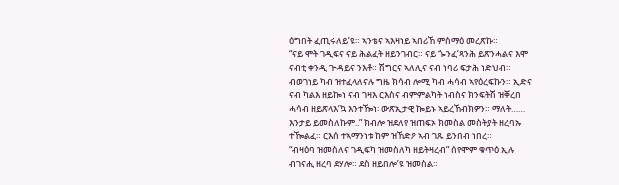ዕግበት ፈጢሩለይ’ዩ። ኣንቴና ኣእዛነይ ኣበሪኸ ምስማዕ መረጽኩ።
“ናይ ሞት ገዲፍና ናይ ሕልፈት ዘይንገብር። ናይ ጐንፈ’ጻንሕ ይጽንሓልና እሞ ናብቲ ቀንዲ ጒዳይና ንእቶ። ሽግርና ኣለሊና ናብ ነባሪ ፍታሕ ነድህብ። ብወገነይ ካብ ዝተፈላለናሉ ግዜ ክሳብ ሎሚ ካብ ሓሳብ ኣየዕረፍኩን። ኢድና ናብ ካልእ ዘይኰነ ናብ ገዛእ ርእስና ብምምልካት ነብስና ክንፍትሽ ዝቐረበ ሓሳብ ዘይጽላእ’ኳ እንተዀነ፡ ውጽኢታዊ ኰይኑ ኣይረኸብክዎን። ማለት…… እንታይ ይመስለኩም..” ክብሎ ዝደለየ ዝጠፍኦ ክመስል መስትያት ዘረባኡ ተዀልፈ። ርእሰ ተኣማንነቱ ከም ዝኸድዖ ኣብ ገጹ ይንበብ ነበረ።
“ብዛዕባ ዝመስለና ገዲፍካ ዝመስለካ ዘይትዛረብ” ሰየሞም ቁጥዕ ኢሉ ብገናሒ ዘረባ ደሃሎ። ደስ ዘይበሎ’ዩ ዝመስል።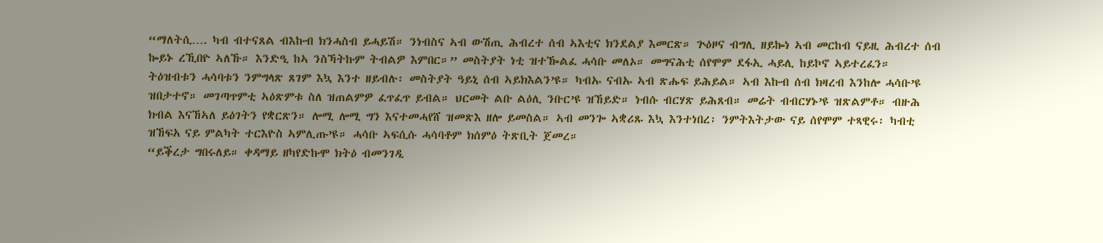“ማለትሲ…. ካብ ብተናጸል ብእኩብ ክንሓስብ ይሓይሽ። ንነብስና ኣብ ውሽጢ ሕብረተ ሰብ ኣእቲና ክንደልያ እመርጽ። ጕዕዞና ብግሊ ዘይኰነ ኣብ መርከብ ናይዚ ሕብረተ ሰብ ኰይኑ ረኺበዮ ኣለኹ። እንድዒ ከኣ ንስኻትኩም ትብልዎ እምበር።” መስትያት ነቲ ዝተዀልፈ ሓሳቡ መለኦ። መግናሕቲ ሰየሞም ደፋኢ ሓይሊ ከይኮኖ ኣይተረፈን።
ትዕዝብቱን ሓሳባቱን ንምግላጽ ጸገም እኳ እንተ ዘይብሉ፡ መስትያት ዓይኒ ሰብ ኣይክእልን’ዩ። ካብኡ ናብኡ ኣብ ጽሑፍ ይሕይል። ኣብ እኩብ ሰብ ክዛረብ እንከሎ ሓሳቡ’ዩ ዝበታተኖ። መገጣጥምቲ ኣዕጽምቱ ስለ ዝጠልምዎ ፈጥፈጥ ይብል። ህርመት ልቡ ልዕሊ ንቡር’ዩ ዝኸይድ። ነብሱ ብርሃጽ ይሕጸብ። መሬት ብብርሃኑ’ዩ ዝጽልምቶ። ብዙሕ ክብል እናኸኣለ ይዕገትን የቋርጽን። ሎሚ ሎሚ ግን እናተመሓየሸ ዝመጽእ ዘሎ ይመስል። ኣብ መንጐ ኣቋሪጹ እኳ እንተነበረ፡ ንምትእትታው ናይ ሰየሞም ተጻዊሩ፡ ካብቲ ዝኸፍአ ናይ ምልካት ተርእዮስ ኣምሊጡ’ዩ። ሓሳቡ ኣፍሲሱ ሓሳባቶም ክሰምዕ ትጽቢት ጀመረ።
“ይቕረታ ግበሩለይ። ቀዳማይ ዘካየድኩሞ ክትዕ ብመንገዲ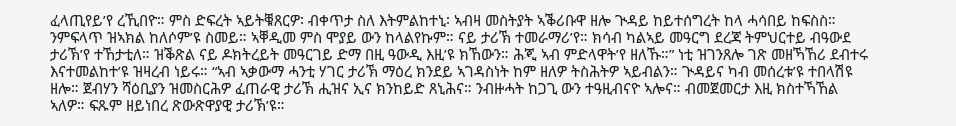ፈላጢየይ’የ ረኺበዮ። ምስ ድፍረት ኣይትቑጸርዎ፡ ብቀጥታ ስለ እትምልከተኒ፡ ኣብዛ መስትያት ኣቕሪቡዋ ዘሎ ጒዳይ ከይተሰግረት ከላ ሓሳበይ ከፍስስ። ንምፍላጥ ዝኣክል ከለሶም’ዩ ስመይ። ኣቐዲመ ምስ ሞያይ ውን ከላልየኩም። ናይ ታሪኽ ተመራማሪ’የ። ክሳብ ካልኣይ መዓርግ ደረጃ ትምህርተይ ብዓውደ ታሪኽ’የ ተኸታቲለ። ዝቕጽል ናይ ዶክትረይት መዓርገይ ድማ በዚ ዓውዲ እዚ’ዩ ክኸውን። ሕጂ ኣብ ምድላዋት’የ ዘለኹ።” ነቲ ዝገንጸሎ ገጽ መዘኻኸሪ ደብተሩ እናተመልከተ’ዩ ዝዛረብ ነይሩ። “ኣብ ኣቃውማ ሓንቲ ሃገር ታሪኽ ማዕረ ክንደይ ኣገዳስነት ከም ዘለዎ ትስሕትዎ ኣይብልን። ጒዳይና ካብ መሰረቱ’ዩ ተበላሽዩ ዘሎ። ጀብሃን ሻዕቢያን ዝመስርሕዎ ፈጠራዊ ታሪኽ ሒዝና ኢና ክንከይድ ጸኒሕና። ንብዙሓት ከጋጊ ውን ተዓዚብናዮ ኣሎና። ብመጀመርታ እዚ ክስተኻኸል ኣለዎ። ፍጹም ዘይነበረ ጽውጽዋያዊ ታሪኽ’ዩ።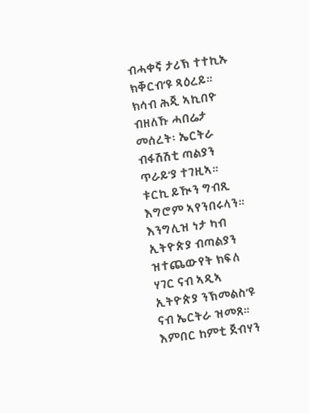ብሓቀኛ ታሪኽ ተተኪኡ ክቐርብ’ዩ ጻዕረይ። ክሳብ ሕጂ ኣኪበዮ ብዘለኹ ሓበሬታ መሰረት፡ ኤርትራ ብፋሽሽቲ ጣልያን ጥራይ’ያ ተገዚኣ። ቱርኪ ይዂን ግብጺ እግሮም ኣየንበሩላን። እንግሊዝ ነታ ካብ ኢትዮጵያ ብጣልያን ዝተጨውየት ክፍለ ሃገር ናብ ኣዲኣ ኢትዮጵያ ንኽመልስ’ዩ ናብ ኤርትራ ዝመጸ። እምበር ከምቲ ጀብሃን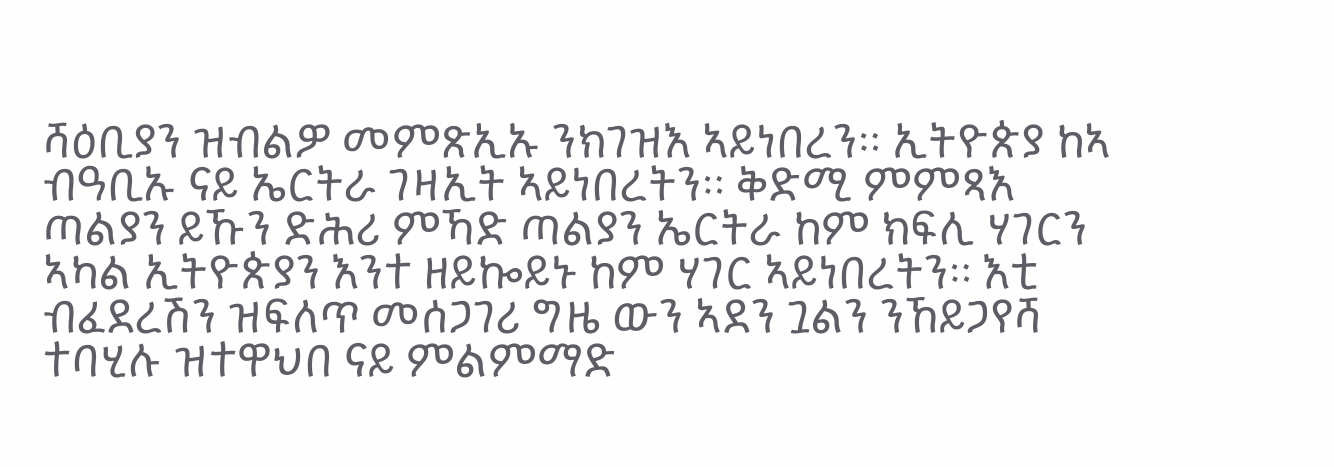ሻዕቢያን ዝብልዎ መምጽኢኡ ንክገዝእ ኣይነበረን። ኢትዮጵያ ከኣ ብዓቢኡ ናይ ኤርትራ ገዛኢት ኣይነበረትን። ቅድሚ ምምጻእ ጣልያን ይኹን ድሕሪ ምኻድ ጣልያን ኤርትራ ከም ክፍሊ ሃገርን ኣካል ኢትዮጵያን እንተ ዘይኰይኑ ከም ሃገር ኣይነበረትን። እቲ ብፈደረሽን ዝፍለጥ መሰጋገሪ ግዜ ውን ኣደን ጓልን ንኸይጋየሻ ተባሂሉ ዝተዋህበ ናይ ምልምማድ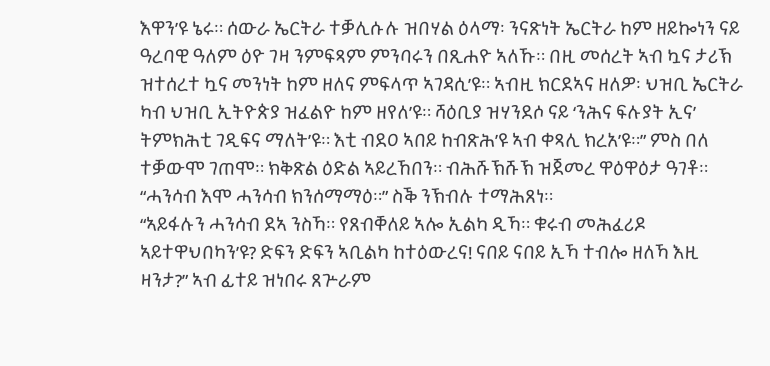እዋን’ዩ ኔሩ። ሰውራ ኤርትራ ተቓሊሱሉ ዝበሃል ዕላማ፡ ንናጽነት ኤርትራ ከም ዘይኰነን ናይ ዓረባዊ ዓለም ዕዮ ገዛ ንምፍጻም ምንባሩን በጺሐዮ ኣለኹ። በዚ መሰረት ኣብ ኳና ታሪኽ ዝተሰረተ ኳና መንነት ከም ዘለና ምፍላጥ ኣገዳሲ’ዩ። ኣብዚ ክርደኣና ዘለዎ፡ ህዝቢ ኤርትራ ካብ ህዝቢ ኢትዮጵያ ዝፈልዮ ከም ዘየለ’ዩ። ሻዕቢያ ዝሃንደሶ ናይ ‘ንሕና ፍሉያት ኢና’ ትምክሕቲ ገዲፍና ማለት’ዩ። እቲ ብደዐ ኣበይ ከብጽሕ’ዩ ኣብ ቀጻሊ ክረአ’ዩ።” ምስ በለ ተቓውሞ ገጠሞ። ክቅጽል ዕድል ኣይረኸበን። ብሕሹኽሹኽ ዝጀመረ ዋዕዋዕታ ዓገቶ።
“ሓንሳብ እሞ ሓንሳብ ክንሰማማዕ።” ስቕ ንኽብሉ ተማሕጸነ።
“ኣይፋሉን ሓንሳብ ደኣ ንስኻ። የጸብቐለይ ኣሎ ኢልካ ዲኻ። ቁሩብ መሕፈሪዶ ኣይተዋህበካን’ዩ? ድፍን ድፍን ኣቢልካ ከተዕውረና! ናበይ ናበይ ኢኻ ተብሎ ዘለኻ እዚ ዛንታ?” ኣብ ፊተይ ዝነበሩ ጸጕራም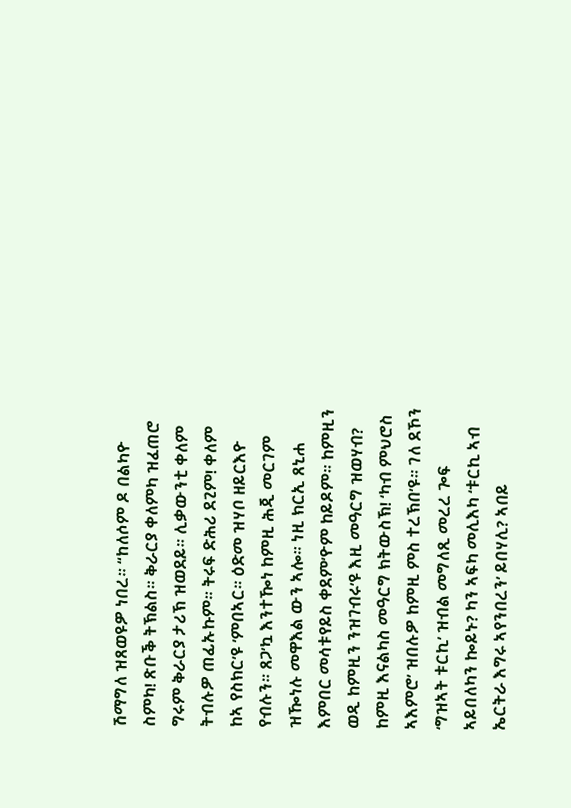ሽማግለ ዝጸወዩዎ ነበረ። “ከለሶም ዶ በልካዮ ስምካ! ጽቡቕ ትኽልስ። ቅራርያ ቀለምካ ዝፈጠሮ ግሩም ቅራርያ ታሪኽ ዝወደይ። ሊቃውንቲ ቀለም ትብሉዎ ጠፊኡኩም። ትሩፍ ድሕሪ ደጊም! ቀለም ከኣ የስክር’ዩ ’ምበኣር። ዕድመ ዝሃቦ ዘይርእዮ የብሉን። ጸጋ’ኳ እንተዀነ ከምዚ ሕጂ መርገም ዝዀነሉ መዋእል ውን ኣሎ። ነዚ ክርኢ ጸኒሐ እምበር መሳቱየይስ ቀደም’ዮም ከይዶም። ከምዚን ወዲ ከምዚን ንዝገብሩ’ዩ እዚ መዓርግ ዝወሃብ? ከምዚ እናልካስ መዓርግ ክትውስኽ! ‘ካብ ምህሮስ ኣእምሮ’ ዝበሉዎ ከምዚ ምስ ተረኽበ’ዩ። ገለ ደኾን ‘ግዝኣት ቱርኪ’ ዝብል መግለጺ መረረ ጐፍ ኣይበለካን ኰይኑ? ካን ኣፍካ መሊእካ ‘ቱርኪ ኣብ ኤርትራ እግሩ ኣየንበረን’ ይበሃሊ? ኣበይ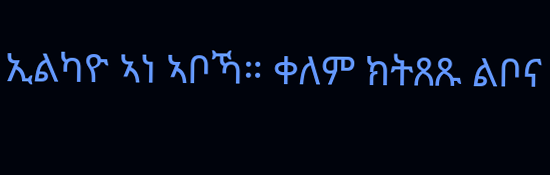ኢልካዮ ኣነ ኣቦኻ። ቀለም ክትጸጹ ልቦና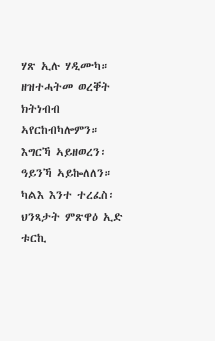ሃጽ ኢሉ ሃዲሙካ። ዘዝተሓትመ ወረቐት ክትነብብ ኣየርከብካሎምን። እግርኻ ኣይዘወረን፡ ዓይንኻ ኣይኰለለን። ካልእ እንተ ተረፈስ፡ ህንጻታት ምጽዋዕ ኢድ ቱርኪ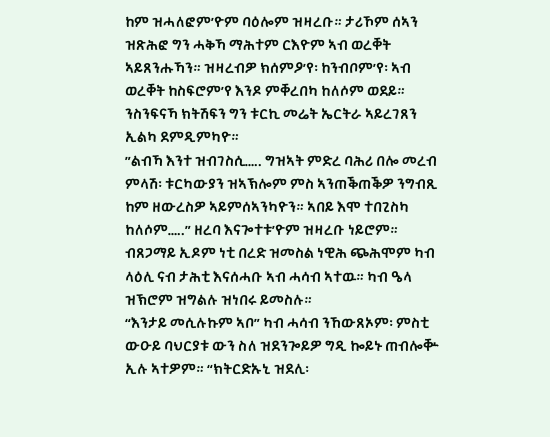ከም ዝሓለፎም’ዮም ባዕሎም ዝዛረቡ። ታሪኾም ሰኣን ዝጽሕፎ ግን ሓቅኻ ማሕተም ርእዮም ኣብ ወረቐት ኣይጸንሑኻን። ዝዛረብዎ ክሰምዖ’የ፡ ከንብቦም’የ፡ ኣብ ወረቐት ከስፍሮም’የ እንዶ ምቐረበካ ከለሶም ወደይ። ንስንፍናኻ ክትሽፍን ግን ቱርኪ መሬት ኤርትራ ኣይረገጸን ኢልካ ደምዲምካዮ።
”ልብኻ እንተ ዝብገስሲ….. ግዝኣት ምድረ ባሕሪ በሎ መረብ ምላሽ፡ ቱርካውያን ዝኣኽሎም ምስ ኣንጠቕጠቕዎ ንግብጺ ከም ዘውረስዎ ኣይምሰኣንካዮን። ኣበይ እሞ ተበጊስካ ከለሶም…..” ዘረባ እናጐተቱ’ዮም ዝዛረቡ ነይሮም። ብጸጋማይ ኢዶም ነቲ በረድ ዝመስል ነዊሕ ጭሕሞም ካብ ላዕሊ ናብ ታሕቲ እናሰሓቡ ኣብ ሓሳብ ኣተዉ። ካብ ዔላ ዝኽሮም ዝግልሉ ዝነበሩ ይመስሉ።
“እንታይ መሲሉኩም ኣቦ” ካብ ሓሳብ ንኸውጸኦም፡ ምስቲ ውዑይ ባህርያቱ ውን ስለ ዝደንጐይዎ ግዲ ኰይኑ ጠብሎቝ ኢሉ ኣተዎም። “ክትርድኡኒ ዝደሊ፡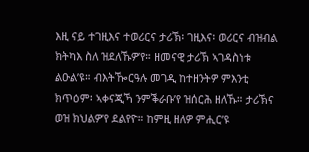እዚ ናይ ተገዚእና ተወሪርና ታሪኽ፡ ገዚእና፡ ወሪርና ብዝብል ክትካእ ስለ ዝደለኹዎ’የ። ዘመናዊ ታሪኽ ኣገዳስነቱ ልዑል’ዩ። ብእትዀርዓሉ መገዲ ከተዘንትዎ ምእንቲ ክጥዕም፡ ኣቀናጂኻ ንምቕራቡ’የ ዝሰርሕ ዘለኹ። ታሪኽና ወዝ ክህልዎ’የ ደልየዮ። ከምዚ ዘለዎ ምሒር’ዩ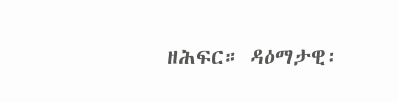ዘሕፍር። ዳዕማታዊ፡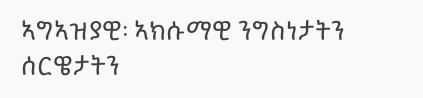ኣግኣዝያዊ፡ ኣክሱማዊ ንግስነታትን ሰርዌታትን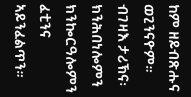ከም ዘይብጽሑና ወጊንናዮም። ብገዛእ ታሪኽና፡ ክንሕበነሎምን ክንኰርዓሎምን ፈቲንና ኣይንፈልጥን።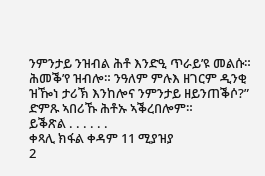ንምንታይ ንዝብል ሕቶ እንድዒ ጥራይ’ዩ መልሱ። ሕመቕ’የ ዝብሎ። ንዓለም ምሉእ ዘገርም ዲንቂ ዝዀነ ታሪኽ እንከሎና ንምንታይ ዘይንጠቕሶ?” ድምጹ ኣበሪኹ ሕቶኡ ኣቕረበሎም።
ይቕጽል . . . . . .
ቀጻሊ ክፋል ቀዳም 11 ሚያዝያ
2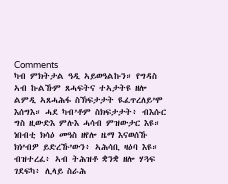Comments
ካብ ምክትታል ዓዲ ኣይወዓልኩን። የግዳስ ኣብ ኩልኹም ጸሓፍትና ተኣታትዩ ዘሎ ልምዲ ኣጸሓሕፋ ስኽፍታታት ዪፈጥረለይ’ሞ እሰግእ። ሓደ ካብ’ቶም ስክፍታታት፥ ብእሱር ግስ ዚውድእ ምሉእ ሓሳብ ምዝውታር እዩ። ነበብቲ ክሳዕ መዓስ ዘየሎ ዜማ እናወሰኹ ክነ’ብዎ ይድረኹ’ውን፥ ኣሕሳቢ ዛዕባ እዩ። ብዝተረፈ፥ ኣብ ትሕዝቶ ቋንቋ ዘሎ ሃጓፍ ገደፍካ፥ ሊላይ ስራሕ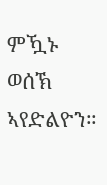ምዃኑ ወሰኽ ኣየድልዮን።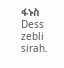ፋኑስ
Dess zebli sirah.